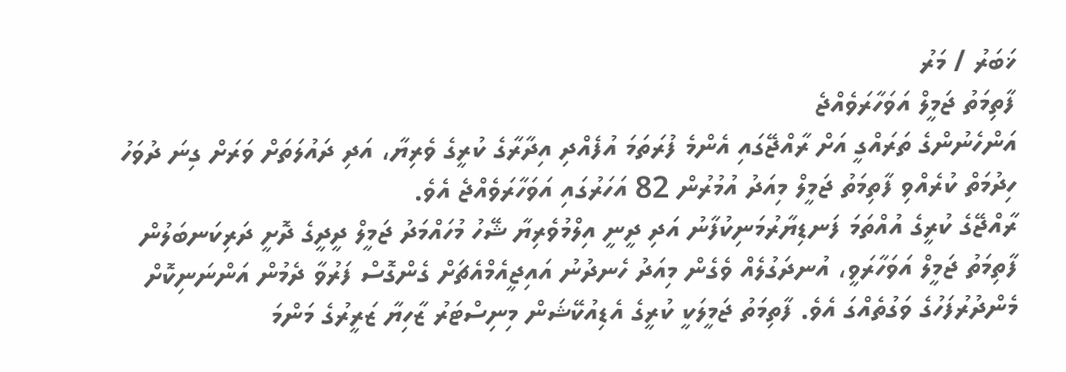ޚަބަރު / މަރު
ފާތިމަތު ޖަމީލް އަވަހާރަވެއްޖެ
އަންހެނުންގެ ތަރައްގީ އަށް ރާއްޖޭގައި އެންމެ ފުރަތަމަ އުފެއްދި އިދާރާގެ ކުރީގެ ވެރިޔާ، އަދި ދައުލަތަށް ވަރަށް ގިނަ ދުވަހު ހިދުމަތް ކުރެއްވި ފާތިމަތު ޖަމީލް މިއަދު އުމުރުން 82 އަހަރުގައި އަވަހާރަވެއްޖެ އެވެ.
ރާއްޖޭގެ ކުރީގެ އުއްތަމަ ފަނޑިޔާރުމަނިކުފާނު އަދި ދީނީ އިލްމުވެރިޔާ ޝޭހު މުހައްމަދު ޖަމީލް ދީދީގެ ދޮށީ ދަރިކަނބަލުން ފާތިމަތު ޖަމީލް އަވަހާރަވީ، އުނދަގުލެއް ވެގެން މިއަދު ހެނދުނު އައިޖީއެމްއެޗަށް ގެންގޮސް ފަރުވާ ދެމުން އަންނަނިކޮށް މެންދުރުފަހުގެ ވަގުތެއްގަ އެވެ. ފާތިމަތު ޖަމީލަކީ ކުރީގެ އެޑިއުކޭޝަން މިނިސްޓަރު ޒާހިޔާ ޒަރީރުގެ މަންމަ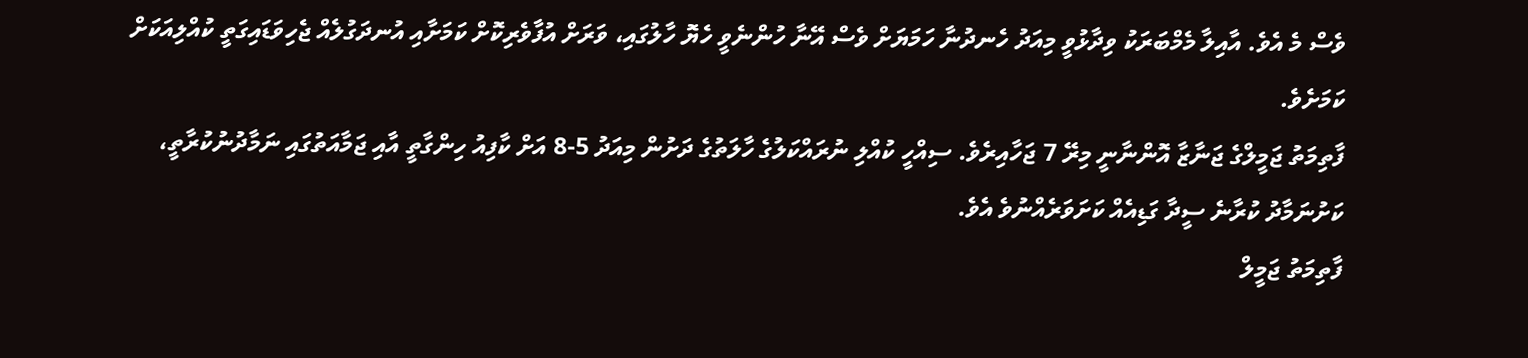ވެސް މެ އެވެ. އާއިލާ މެމްބަރަކު ވިދާޅުވީ މިއަދު ހެނދުނާ ހަމަޔަށް ވެސް އޭނާ ހުންނެވީ ހެޔޮ ހާލުގައި، ވަރަށް އުފާވެރިކޮށް ކަމަށާއި އުނދަގުލެއް ޖެހިވަޑައިގަތީ ކުއްލިއަކަށް ކަމަށެވެ.
ފާތިމަތު ޖަމީލްގެ ޖަނާޒާ އޮންނާނީ މިރޭ 7 ޖަހާއިރެވެ. ސިއްހީ ކުއްލި ނުރައްކަލުގެ ހާލަތުގެ ދަށުން މިއަދު 5-8 އަށް ކާފިއު ހިންގާތީ އާއި ޖަމާއަތުގައި ނަމާދުނުކުރާތީ، ކަށުނަމާދު ކުރާނެ ސީދާ ގަޑިއެއް ކަށަވަރެއްނުވެ އެވެ.
ފާތިމަތު ޖަމީލް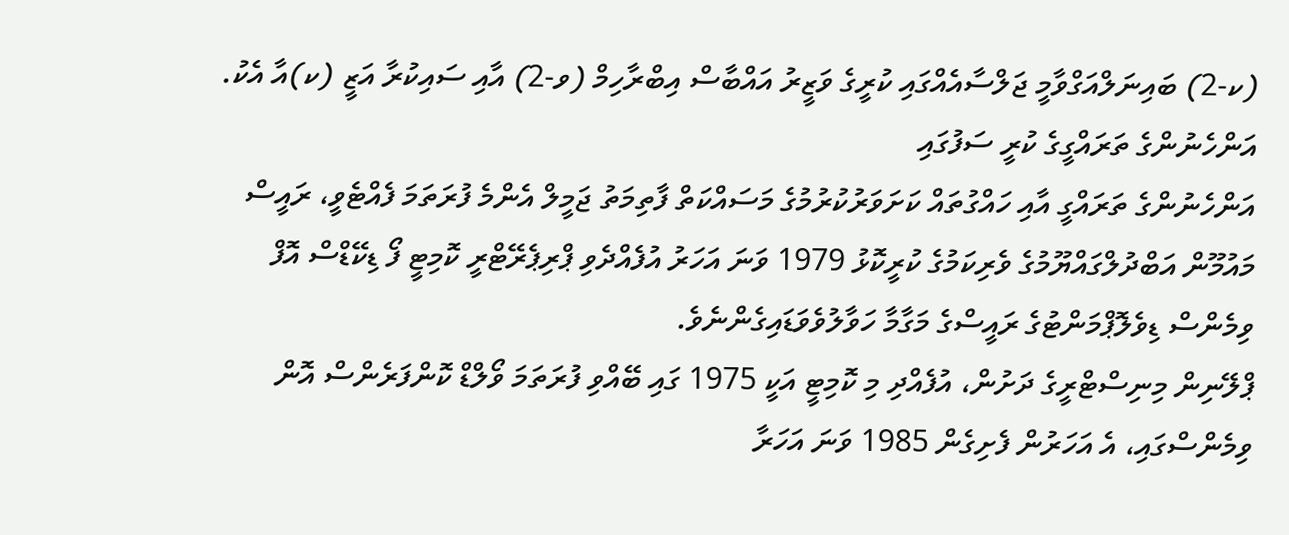(ކ-2) ބައިނަލްއަގްވާމީ ޖަލްސާއެއްގައި ކުރީގެ ވަޒީރު އައްބާސް އިބްރާހިމް (ވ-2) އާއި ސައިކުރާ އަޒީ (ކ)އާ އެކު.
އަންހެނުންގެ ތަރައްގީގެ ކުރީ ސަފުގައި
އަންހެނުންގެ ތަރައްގީ އާއި ހައްގުތައް ކަށަވަރުކުރުމުގެ މަސައްކަތް ފާތިމަތު ޖަމީލް އެންމެ ފުރަތަމަ ފެއްޓެވީ، ރައީސް މައުމޫން އަބްދުލްގައްޔޫމުގެ ވެރިކަމުގެ ކުރީކޮޅު 1979 ވަނަ އަހަރު އުފެއްދެވި ޕްރިޕެރޭޓްރީ ކޮމިޓީ ފޯ ޑިކޭޑްސް އޮފް ވިމެންސް ޑިވެލޮޕްމަންޓުގެ ރައީސްގެ މަގާމާ ހަވާލުވެވަޑައިގެންނެވެ.
ޕްލޭނިން މިނިސްޓްރީގެ ދަށުން، އުފެއްދި މި ކޮމިޓީ އަކީ 1975 ގައި ބޭއްވި ފުރަތަމަ ވޯލްޑް ކޮންފަރެންސް އޮން ވިމެންސްގައި، އެ އަހަރުން ފެށިގެން 1985 ވަނަ އަހަރާ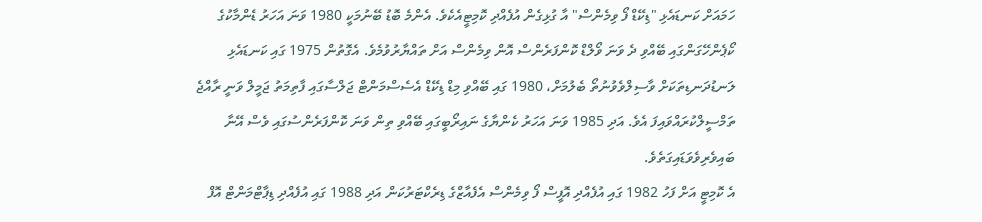ހަމައަށް ކަނޑައެޅި "ޑިކޭޑް ފޯ ވިމެންސް" އާ ގުޅިގެން އުފެއްދި ކޮމިޓީއެކެވެ. އެންމެ ބޮޑު ބޭނުމަކީ 1980 ވަނަ އަހަރު ޑެންމާކުގެ ކޯޕެންހޭގަންގައި ބޭއްވި ދެ ވަނަ ވޯލްޑް ކޮންފަރެންސް އޮން ވިމެންސް އަށް ތައްޔާރުވުމެވެ. އެގޮތުން 1975 ގައި ކަނޑައެޅި ލަނޑުދަނޑިތަކަށް ވާސިލްވެވުނުތޯ ބެލުމަށް، 1980 ގައި ބޭއްވި މިޑް ޑިކޭޑް އެސެސްމަންޓް ޖަލްސާގައި ފާތިމަތު ޖަމީލް ވަނީ ރާއްޖެ ތަމްސީލްކުރައްވައިފަ އެވެ. އަދި 1985 ވަނަ އަހަރު ކެންޔާގެ ނައިރޯބީގައި ބޭއްވި ތިން ވަނަ ކޮންފަރެންސުގައި ވެސް އޭނާ ބައިވެރިވެވަޑައިގަތެވެ.
އެ ކޮމިޓީ އަށް ފަހު 1982 ގައި އުފެއްދި އޮފީސް ފޯ ވިމެންސް އެފެއާޒްގެ ޑިރެކްޓަރުކަން އަދި 1988 ގައި އުފެއްދި ޑިޕާޓްމަންޓް އޮފް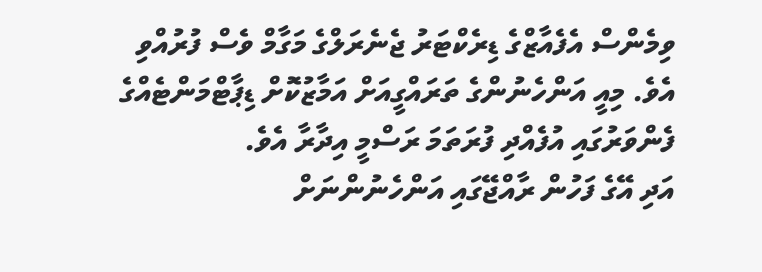ވިމެންސް އެފެއާޒްގެ ޑިރެކްޓަރު ޖެނެރަލްގެ މަގާމް ވެސް ފުރުއްވި އެވެ. މިއީ އަންހެނުންގެ ތަރައްގީއަށް އަމާޒުކޮށް ޑިޕާޓްމަންޓެއްގެ ފެންވަރުގައި އުފެއްދި ފުރަތަމަ ރަސްމީ އިދާރާ އެވެ.
އަދި އޭގެ ފަހުން ރާއްޖޭގައި އަންހެނުންނަށް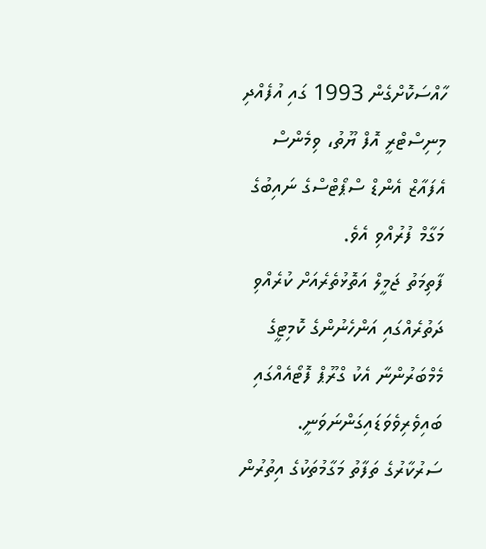ހާއްސަކޮށްގެން 1993 ގައި އުފެއްދި މިނިސްޓްރީ އޮފް ޔޫތު، ވިމެންސް އެފައާޒް އެންޑް ސްޕޯޓްސްގެ ނައިބުގެ މަގާމް ފުރުއްވި އެވެ.
ފާތިމަތު ޖަމީލް އަތޮޅުތެރެއަށް ކުރެއްވި ދަތުރެއްގައި އަންހެނުންގެ ކޮމިޓީގެ މެމްބަރުންނާ އެކު ގްރޫޕް ފޮޓޯއެއްގައި ބައިވެރިވެވަޑައިގަންނަވަނީ.
ސަރުކާރުގެ ތަފާތު މަގާމުތަކުގެ އިތުރުން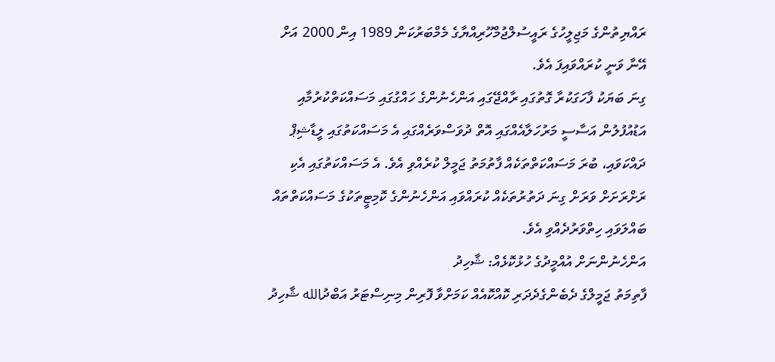ރައްޔިތުންގެ މަޖިލީހުގެ ރައީސުލްޖުމްހޫރިއްޔާގެ މެމްބަރުކަން 1989 އިން 2000 އަށް އޭނާ ވަނީ ކުރައްވައިފަ އެވެ.
ގިނަ ބަޔަކު ފާހަގަކުރާ ގޮތުގައި ރާއްޖޭގައި އަންހެނުންގެ ހައްގުގައި މަސައްކަތްކުރުމާއި އަޑުއުފުލުން އަސާސީ މަރުހަލާއެއްގައި އޮތް ދުވަސްވަރެއްގައި އެ މަސައްކަތުގައި ލީޑާޝިޕް ދައްކަވައި، ބުރަ މަސައްކަތްތަކެއް ފާތުމަތު ޖަމީލް ކުރެއްވި އެވެ. އެ މަސައްކަތުގައި އެކި ރަށްރަށަށް ވަރަށް ގިނަ ދަތުރުތަކެއް ކުރައްވައި އަންހެނުންގެ ކޮމިޓީތަކުގެ މަސައްކަތްތައް ބައްލަވައި ހިތްވަރުދެއްވި އެވެ.
އަންހެނުންނަށް އުއްމީދުގެ ހުޅުކޮޅެއް: ޝާހިދު
ފާތިމަތު ޖަމީލްގެ ދެބެންގެދެދަރި ކޮއްކޮއެއް ކަމަށްވާ ފޮރިން މިނިސްޓަރު އަބްދުالله ޝާހިދު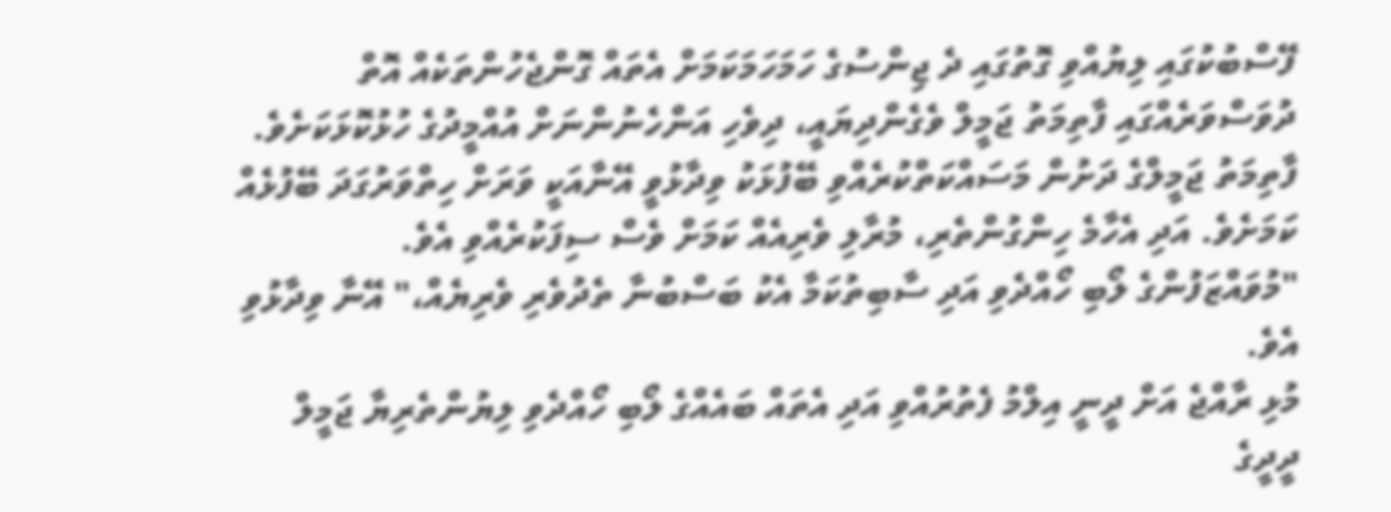ފޭސްބުކުގައި ލިޔުއްވި ގޮތުގައި ދެ ޖިންސުގެ ހަމަހަމަކަމަށް އެތައް ގޮންޖެހުންތަކެއް އޮތް ދުވަސްވަރެއްގައި ފާތިމަތު ޖަމީލް ވެގެންދިޔައީ، ދިވެހި އަންހެނުންނަށް އުއްމީދުގެ ހުޅުކޮޅަކަށެވެ.
ފާތިމަތު ޖަމީލްގެ ދަށުން މަސައްކަތްކުރެއްވި ބޭފުޅަކު ވިދާޅުވީ އޭނާއަކީ ވަރަށް ހިތްވަރުގަދަ ބޭފުޅެއް ކަމަށެވެ. އަދި އެހާމެ ހިންގުންތެރި، މުރާލި ވެރިއެއް ކަމަށް ވެސް ސިފަކުރެއްވި އެވެ.
"މުވައްޒަފުންގެ ލޯބި ހޯއްދެވި އަދި ސާބިތުކަމާ އެކު ބަސްބުނާ ތެދުވެރި ވެރިޔެއް،" އޭނާ ވިދާޅުވި އެވެ.
މުޅި ރާއްޖެ އަށް ދީނީ އިލްމު ފެތުރުއްވި އަދި އެތައް ބައެއްގެ ލޯބި ހޯއްދެވި ލިޔުންތެރިޔާ ޖަމީލް ދީދީގެ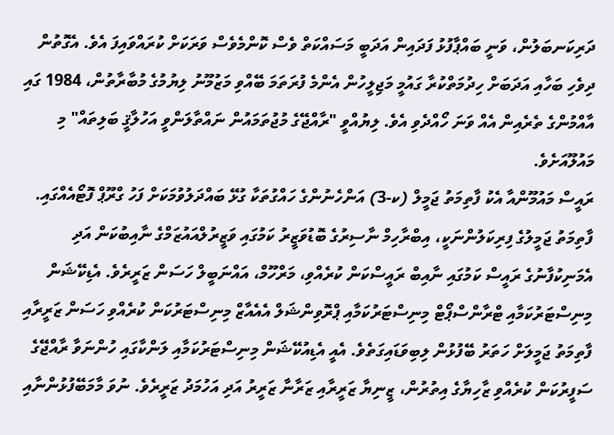ދަރިކަނބަލުން، ވަނީ ބައްޕާފުޅު ފަދައިން އަދަބީ މަސައްކަތް ވެސް ކޮންމެވެސް ވަރަކަށް ކުރައްވައިފަ އެވެ. އެގޮތުން ދިވެހި ބަހާއި އަދަބަށް ހިދުމަތްކުރާ ގައުމީ މަޖިލީހުން އެންމެ ފުރަތަމަ ބޭއްވި މަޒުމޫނު ލިޔުމުގެ މުބާރާތުން، 1984 ގައި އާއްމުންގެ ތެރެއިން އެއް ވަނަ ހޯއްދެވި އެވެ. ލިޔުއްވީ "ރާއްޖޭގެ މުޖުތަމައުން ނައްތާލަންވީ އަހުލާޤީ ބަލިތައް" މި މައުލޫއަށެވެ.
ރައީސް މައުމޫންއާ އެކު ފާތިމަތު ޖަމީލް (ކ-3) އަންހެނުންގެ ހައްގުތަކާ ގުޅޭ ބައްދަލުވުމަކަށް ފަހު ގްރޫޕް ފޮޓޯއެއްގައި.
ފާތިމަތު ޖަމީލުގެ ފިރިކަލުންނަކީ، އިބްރާހިމް ނާސިރުގެ ބޮޑުވަޒީރު ކަމުގައި ވަޒީރުލްއައުޒަމްގެ ނާއިބުކަން އަދި އެމަނިކުފާނުގެ ރައީސް ކަމުގައި ނާއިބް ރައީސްކަން ކުރެއްވި، މަރްހޫމް، އައްނަބީލް ހަސަން ޒަރީރެވެ. އެޑިކޭޝަން މިނިސްޓަރުކަމާއި ޓްރާންސްޕޯޓް މިނިސްޓަރުކަމާއި ޕްރޮވިންޝަލް އެއެއާޒް މިނިސްޓަރުކަން ކުރެއްވި ހަސަން ޒަރީރާއި ފާތިމަތު ޖަމީލަށް ހަތަރު ބޭފުޅުން ލިބިވަޑައިގަތެވެ. އެއީ އެޑިއުކޭޝަން މިނިސްޓަރުކަމާއި ލަންކާގައި ހުންނަވާ ރާއްޖޭގެ ސަފީރުކަން ކުރެއްވި ޒާހިޔާގެ އިތުރުން، ޒީނިޔާ ޒަރީރާއި ޒަރާނާ ޒަރީރު އަދި އަހުމަދު ޒަރީރެވެ. ނުވަ މާމަބޭފުޅުންނާއި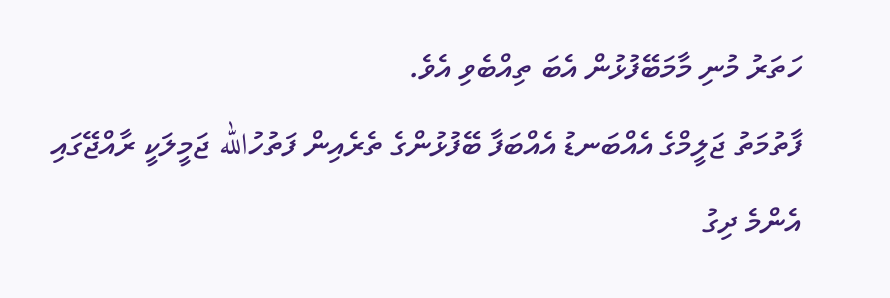ހަތަރު މުނި މާމަބޭފުޅުން އެބަ ތިއްބެވި އެވެ.
ފާތުމަތު ޖަލީމްގެ އެއްބަނޑު އެއްބަފާ ބޭފުޅުންގެ ތެރެއިން ފަތުހުالله ޖަމީލަކީ ރާއްޖޭގައި އެންމެ ދިގު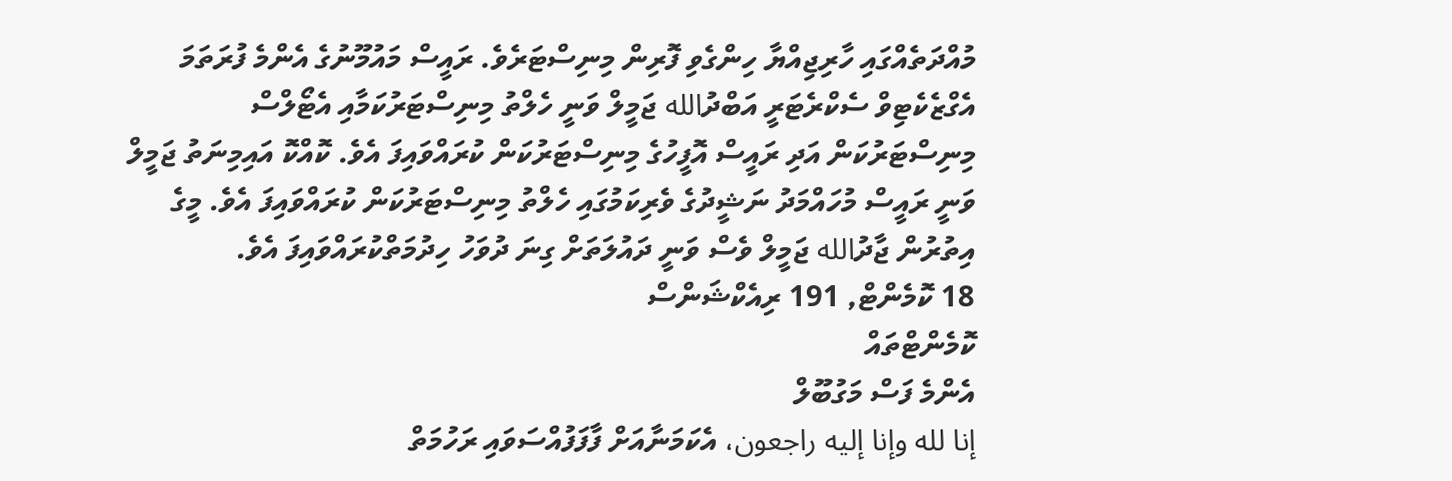މުއްދަތެއްގައި ހާރިޖިއްޔާ ހިންގެވި ފޮރިން މިނިސްޓަރެވެ. ރައީސް މައުމޫނުގެ އެންމެ ފުރަތަމަ އެގްޒެކެޓިވް ސެކްރެޓަރީ އަބްދުالله ޖަމީލް ވަނީ ހެލްތު މިނިސްޓަރުކަމާއި އެޓޯލްސް މިނިސްޓަރުކަން އަދި ރައީސް އޮފީހުގެ މިނިސްޓަރުކަން ކުރައްވައިފަ އެވެ. ކޮއްކޮ އައިމިނަތު ޖަމީލް ވަނީ ރައީސް މުހައްމަދު ނަޝީދުގެ ވެރިކަމުގައި ހެލްތު މިނިސްޓަރުކަން ކުރައްވައިފަ އެވެ. މީގެ އިތުރުން ޖާދުالله ޖަމީލް ވެސް ވަނީ ދައުލަތަށް ގިނަ ދުވަހު ހިދުމަތްކުރައްވައިފަ އެވެ.
18 ކޮމެންޓް, 191 ރިއެކްޝަންސް
ކޮމެންޓްތައް
އެންމެ ފަސް މަގުބޫލް
إنا لله وإنا إليه راجعون، އެކަމަނާއަށް ފާފަފުއްސަވައި ރަހުމަތް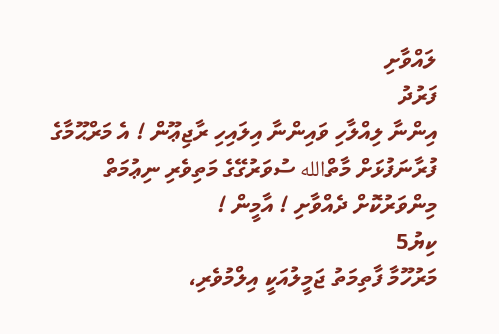ލައްވާށި
ފަރުދު
އިންނާ ލިއްލާހި ވައިންނާ އިލައިހި ރާޖިޢޫން ! އެ މަރްޙޫމާގެ ފުރާނަފުޅަށް މާތްالله ސުވަރުގޭގެ މަތިވެރި ނިޢުމަތް މިންވަރުކޮށް ދެއްވާށި ! އާމީން !
ކިޔު5
މަރުހޫމާ ފާތިމަތު ޖަމީލުއަކީ އިލްމުވެރި،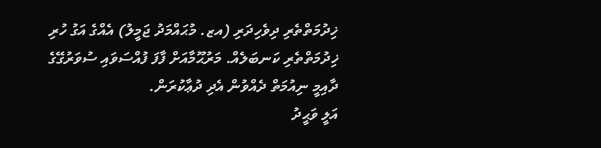ޚިދުމަތްތެރި ދިވެހިދަރި (އޒ. މުޙައްމަދު ޖަމީލު) އެއްގެ އަގު ހުރި ޚިދުމަތްތެރި ކަނބަލެއް. މަރުޙޫމާއަށް ފާފަ ފުއްސަވައި ސުވަރުގޭގެ ދާއިމީ ނިއުމަތް ދެއްވުން އެދި ދުޢާކުރަން.
އަލީ ވަޙީދު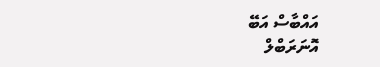އައްބާސް އަބޭ
އޮނަރަބްލް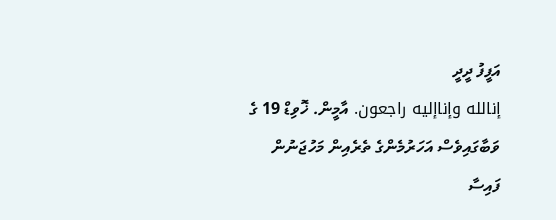އަފީފު ދީދީ
إنالله وإناإليه راجعون. އާމީން. ޚޮވިޑް 19 ގެ ވަބާގައިވެސް އަހަރުމެންގެ ތެރެއިން މަހުޖަނުން ފައިސާ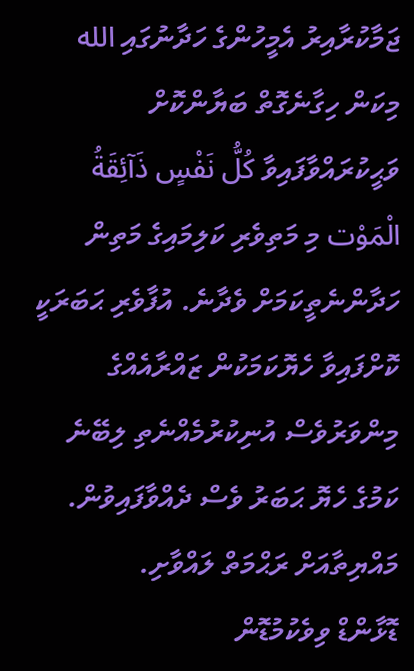ޖަމާކުރާއިރު އެމީހުންގެ ހަދާނުގައި الله މިކަން ހިގާނެގޮތް ބަޔާންކޮށް ވަޙީކުރައްވާފައިވާ كُلُّ نَفْسٍ ذَآئِقَةُ الْمَوْت މި މަތިވެރި ކަލިމައިގެ މަތިން ހަދާންނެތީކަމަށް ވެދާނެ. އުފާވެރި ޙަބަރަކީ ކޮށްފައިވާ ހެޔޮކަމަކުން ޒައްރާއެއްގެ މިންވަރުވެސް އުނިކުރުމެއްނެތި ލިބޭނެ ކަމުގެ ހެޔޮ ޙަބަރު ވެސް ދެއްވާފައިވުން. މައްޔިތާއަށް ރަޙްމަތް ލައްވާށި.
ޑޮޅާންޑް ވިވެކުމުޑޮން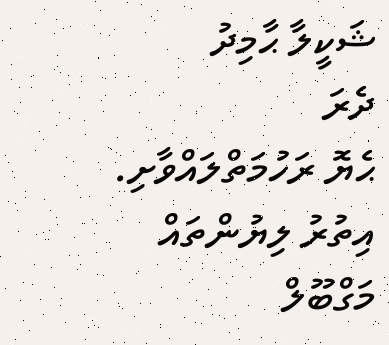ޝަކީލާ ޙާމިދު
ދެރަ
ޙެޔޮ ރަހުމަތްލައްވާށި.
އިތުރު ލިޔުންތައް
މަގްބޫލް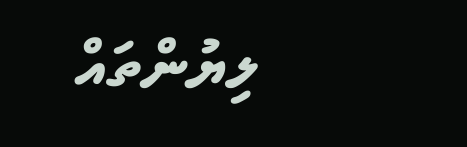ލިޔުންތައް